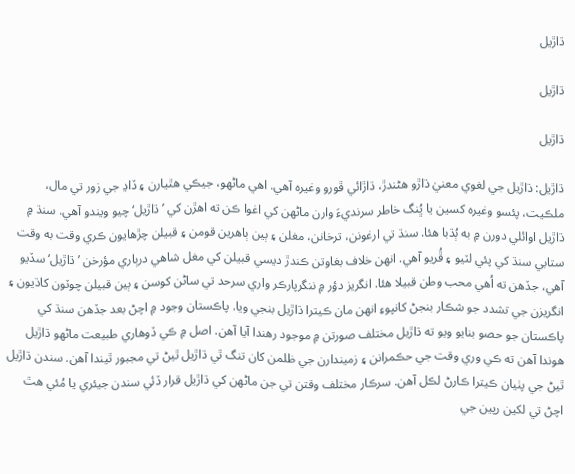ڌاڙيل

ڌاڙيل

ڌاڙيل

ڌاڙيل: ڌاڙيل جي لغوي معنيٰ ڌاڙو هڻندڙ، ڌاڙائي ڦورو وغيره آهي. اهي ماڻهو، جيڪي هٿيارن ۽ ڏاڍ جي زور تي مال، ملڪيت، پئسو وغيره کسين يا ڀُنگ خاطر سرنديءَ وارن ماڻهن کي اغوا ڪن ته اهڙن کي ’ڌاڙيل‘ چيو ويندو آهي. سنڌ ۾ ڌاڙيل اوائلي دورن ۾ به ٻُڌبا هئا. سنڌ تي ارغونن، ترخانن، مغلن ۽ ٻين ٻاهرين قومن ۽ قبيلن چڙهايون ڪري وقت به وقت ستابي سنڌ کي پئي لٽيو ۽ ڦُريو آهي. انهن خلاف بغاوتن ڪندڙ ديسي قبيلن کي مغل شاهي درٻاري مؤرخن ’ڌاڙيل‘ سڏيو آهي، جڏهن ته اُهي محب وطن قبيلا هئا. انگريز دؤر ۾ ننگرپارڪر واري سرحد تي ساڻن کوسن ۽ ٻين قبيلن چوٽون کاڌيون ۽ انگريزن جي تشدد جو شڪار بنجڻ کانپوءِ انهن مان ڪيترا ڌاڙيل بنجي ويا. پاڪستان وجود ۾ اچڻ بعد جڏهن سنڌ کي پاڪستان جو حصو بنايو ويو ته ڌاڙيل مختلف صورتن ۾ موجود رهندا آيا آهن. اصل ۾ ڪي ڏوهاري طبيعت ماڻهو ڌاڙيل هوندا آهن ته ڪي وري وقت جي حڪمرانن ۽ زميندارن جي ظلمن کان تنگ ٿي ڌاڙيل ٿيڻ تي مجبور ٿيندا آهن. سندن ڌاڙيل ٿيڻ جي پٺيان ڪيترا ڪارڻ لڪل آهن. سرڪار مختلف وقتن تي جن ماڻهن کي ڌاڙيل قرار ڏئي سندن جيئري يا مُئي هٿ اچڻ تي لکين رپين جي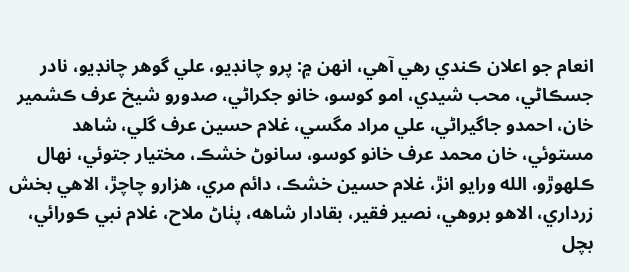انعام جو اعلان ڪندي رهي آهي، انهن ۾: پرو چانڊيو، علي گوهر چانڊيو، نادر جسڪاڻي، محب شيدي، امو کوسو، خانو جکراڻي، صدورو شيخ عرف ڪشمير خان، احمدو جاگيراڻي، علي مراد مگسي، غلام حسين عرف گلي، شاهد مستوئي، خان محمد عرف خانو کوسو، سانوڻ خشڪ، مختيار جتوئي، نهال ڪلهوڙو، الله ورايو انڙ، غلام حسين خشڪ، دائم مري، هزارو چاچڙ، الاهي بخش زرداري، الاهو بروهي، نصير فقير، بقادار شاهه، پٺاڻ ملاح، غلام نبي ڪورائي، بچل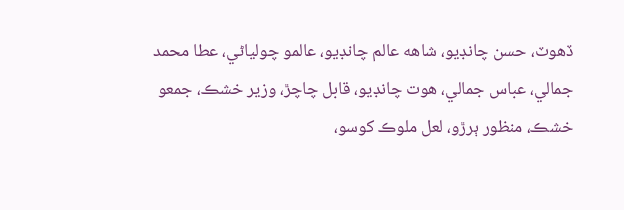ڏهوٽ، حسن چانڊيو، شاهه عالم چانڊيو، عالمو چولياڻي، عطا محمد جمالي، عباس جمالي، هوت چانڊيو، قابل چاچڙ، وزير خشڪ، جمعو خشڪ، منظور ٻرڙو، لعل ملوڪ کوسو،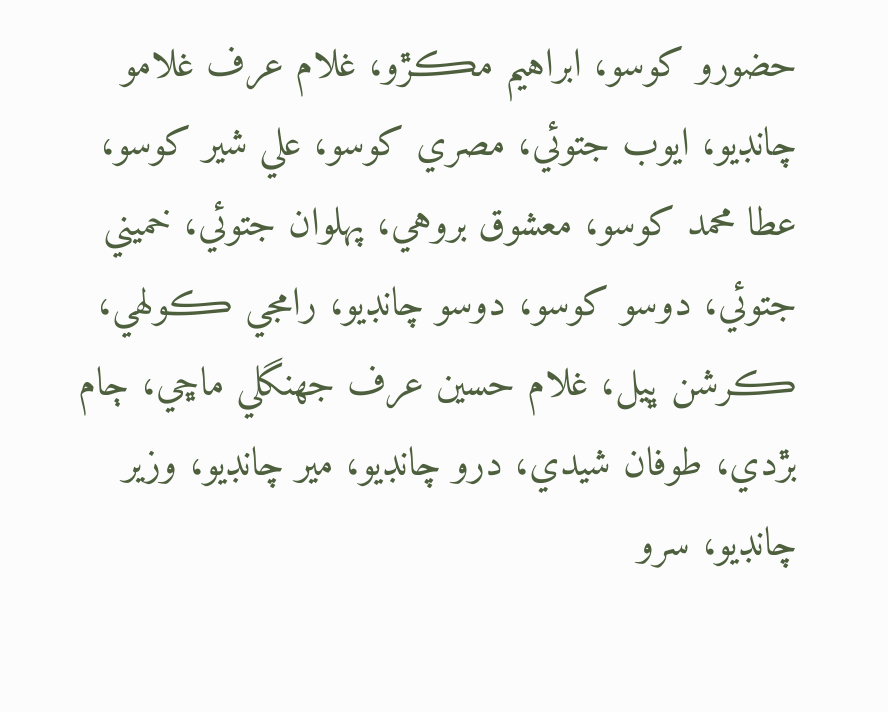حضورو کوسو، ابراهيم مڪڙو، غلام عرف غلامو چانڊيو، ايوب جتوئي، مصري کوسو، علي شير کوسو، عطا محمد کوسو، معشوق بروهي، پهلوان جتوئي، خميني جتوئي، دوسو کوسو، دوسو چانڊيو، رامجي ڪولهي، ڪرشن ڀيل، غلام حسين عرف جهنگلي ماڇي، ڄام بڙدي، طوفان شيدي، درو چانڊيو، مير چانڊيو، وزير چانڊيو، سرو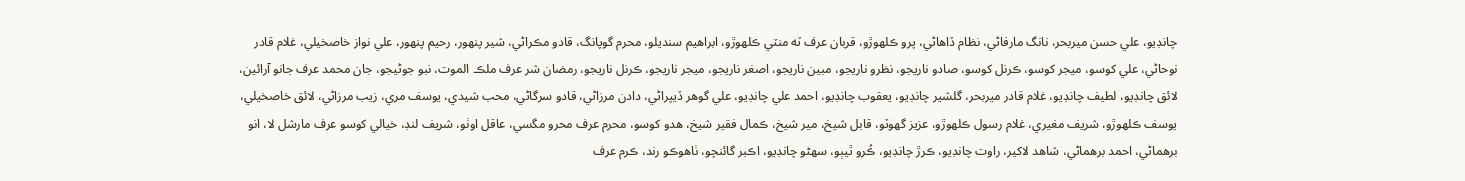چانڊيو، علي حسن ميربحر، نانگ مارفاڻي، نظام ڏاهاڻي، پرو ڪلهوڙو، قربان عرف ٽه منٽي ڪلهوڙو، ابراهيم سنديلو، محرم گوپانگ، قادو مڪراڻي، شير پنهور، رحيم پنهور، علي نواز خاصخيلي، غلام قادر نوحاڻي، علي کوسو، ميجر کوسو، ڪرنل کوسو، صادو ناريجو، نظرو ناريجو، مبين ناريجو، اصغر ناريجو، ميجر ناريجو، ڪرنل ناريجو، رمضان شر عرف ملڪ الموت، نبو جوڻيجو، جان محمد عرف جانو آرائين، لائق چانڊيو، لطيف چانڊيو، غلام قادر ميربحر، گلشير چانڊيو، يعقوب چانڊيو، احمد علي چانڊيو، علي گوهر ڏيپراڻي، دادن مرزاڻي، قادو سرگاڻي، محب شيدي، يوسف مري، زيب مرزاڻي، لائق خاصخيلي، يوسف ڪلهوڙو، شريف مغيري، غلام رسول ڪلهوڙو، عزيز گهوٽو، قابل شيخ، مير شيخ، ڪمال فقير شيخ، هدو کوسو، محرم عرف محرو مگسي، عاقل اوٺو، شريف لنڊ، خيالي کوسو عرف مارشل لا، انو برهماڻي، احمد برهماڻي، شاهد لاکير، راوت چانڊيو، ڪرڙ چانڊيو، ڪُرو ٿيٻو، سهڻو چانڊيو، اڪبر گائنچو، ٺاهوڪو رند، ڪرم عرف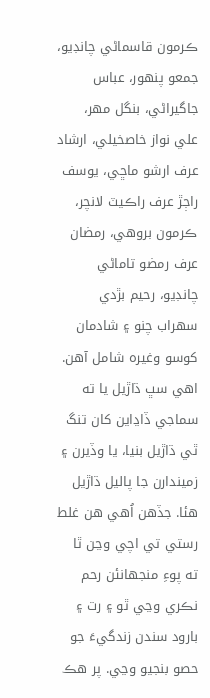ڪرمون قاسماڻي چانڊيو، جمعو پنهور، عباس جاگيراڻي، بنگل مهر، علي نواز خاصخيلي، ارشاد عرف ارشو ماڇي، يوسف راڄڙ عرف راڪيٽ لانچر، ڪرمون بروهي، رمضان عرف رمضو تاماڻي چانڊيو، رحيم بڙدي سهراب چنو ۽ شادمان کوسو وغيره شامل آهن. اهي سڀ ڌاڙيل يا ته سماجي ڏاڍاين کان تنگ ٿي ڌاڙيل بنيا، يا وڏيرن ۽ زميندارن جا پاليل ڌاڙيل هئا. جڏهن اُهي هن غلط رستي تي اچي وڃن ٿا ته پوءِ منجهانئن رحم نڪري وڃي ٿو ۽ رت ۽ بارود سندن زندگيءَ جو حصو بنجيو وڃي. پر هڪ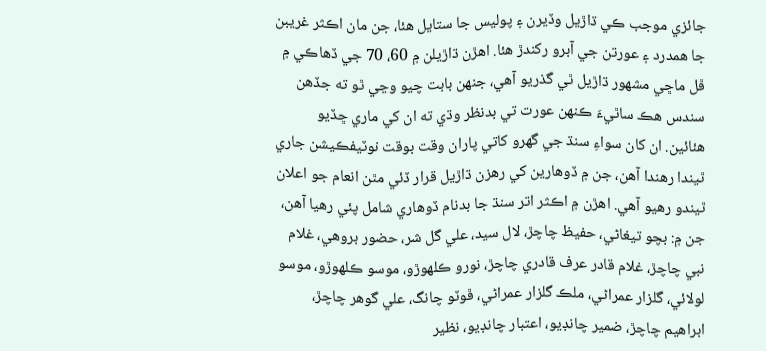جائزي موجب ڪي ڌاڙيل وڏيرن ۽ پوليس جا ستايل هئا، جن مان اڪثر غريبن جا همدرد ۽ عورتن جي آبرو رکندڙ هئا. اهڙن ڌاڙيلن ۾ 60، 70 جي ڏهاڪي ۾ ڦل ماڇي مشهور ڌاڙيل ٿي گذريو آهي، جنهن بابت چيو وڃي ٿو ته جڏهن سندس هڪ ساٿيءَ ڪنهن عورت تي بدنظر وڌي ته ان کي ماري ڇڏيو هئائين. ان کان سواءِ سنڌ جي گهرو کاتي پاران وقت بوقت نوٽيفڪيشن جاري ٿيندا رهندا آهن، جن ۾ ڏوهارين کي رهزن ڌاڙيل قرار ڏئي مٿن انعام جو اعلان ٿيندو رهيو آهي. اهڙن ۾ اڪثر اتر سنڌ جا بدنام ڏوهاري شامل پئي رهيا آهن، جن ۾: بچو تيغاڻي، حفيظ چاچڙ، لال سيد، علي گل شر، حضور بروهي، غلام نبي چاچڙ، غلام قادر عرف قادري چاچڙ، نورو ڪلهوڙو، موسو ڪلهوڙو، موسو لولائي، گلزار عمراڻي، ملڪ گلزار عمراڻي، ڦوٽو چانگ، علي گوهر چاچڙ، ابراهيم چاچڙ، ضمير چانڊيو، اعتبار چانڊيو، نظير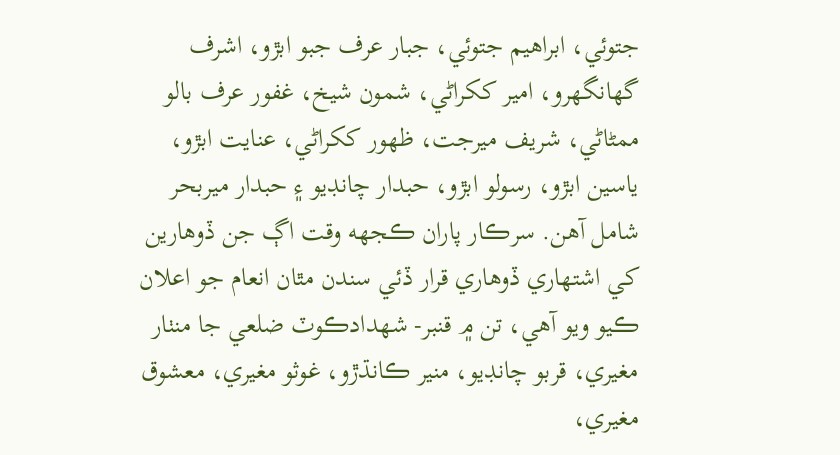جتوئي، ابراهيم جتوئي، جبار عرف جبو ابڙو، اشرف گهانگهرو، امير ککراڻي، شمون شيخ، غفور عرف بالو ممڻاڻي، شريف ميرجت، ظهور ککراڻي، عنايت ابڙو، ياسين ابڙو، رسولو ابڙو، حبدار چانڊيو ۽ حبدار ميربحر شامل آهن. سرڪار پاران ڪجهه وقت اڳ جن ڏوهارين کي اشتهاري ڏوهاري قرار ڏئي سندن مٿان انعام جو اعلان ڪيو ويو آهي، تن ۾ قنبر- شهدادڪوٽ ضلعي جا منٺار مغيري، قربو چانڊيو، منير ڪانڌڙو، غوثو مغيري، معشوق مغيري،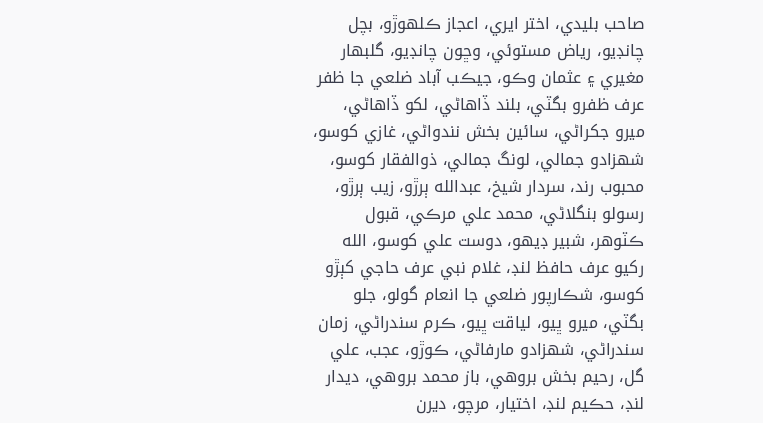صاحب بليدي، اختر ايري، اعجاز ڪلهوڙو، بچل چانڊيو، رياض مستوئي، وڇون چانڊيو، گلبهار مغيري ۽ عثمان وڪو، جيڪب آباد ضلعي جا ظفر عرف ظفرو بگٽي، بلند ڏاهاڻي، لکو ڏاهاڻي، ميرو جکراڻي، سائين بخش نندواڻي، غازي کوسو، شهزادو جمالي، لونگ جمالي، ذوالفقار کوسو، محبوب رند، سردار شيخ، عبدالله ٻرڙو، زيب ٻرڙو، رسولو بنگلاڻي، محمد علي مرڪي، قبول ڪٽوهر، شبير ڊيهو، دوست علي کوسو، الله رکيو عرف حافظ لنڊ، غلام نبي عرف حاجي کٻڙو کوسو، شڪارپور ضلعي جا انعام گولو، جلو بگٽي، ميرو ڀيو، لياقت ڀيو، ڪرم سندراڻي، زمان سندراڻي، شهزادو مارفاڻي، ڪوڙو، عجب، علي گل، رحيم بخش بروهي، باز محمد بروهي، ديدار لنڊ، حڪيم لنڊ، اختيار، مرچو، ديرن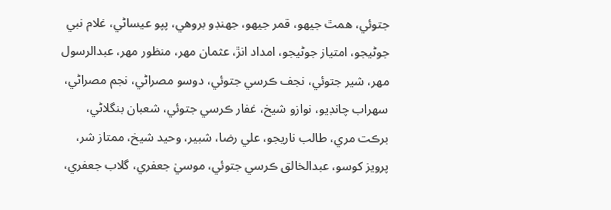جتوئي، همٿ جيهو، قمر جيهو، جهنڊو بروهي، پپو عيساڻي، غلام نبي جوڻيجو، امتياز جوڻيجو، امداد انڙ، عثمان مهر، منظور مهر، عبدالرسول مهر، شير جتوئي، نجف ڪرسي جتوئي، دوسو مصراڻي، نجم مصراڻي، سهراب چانڊيو، نوازو شيخ، غفار ڪرسي جتوئي، شعبان بنگلاڻي، برڪت مري، طالب ناريجو، علي رضا، شبير، وحيد شيخ، ممتاز شر، پرويز کوسو، عبدالخالق ڪرسي جتوئي، موسيٰ جعفري، گلاب جعفري،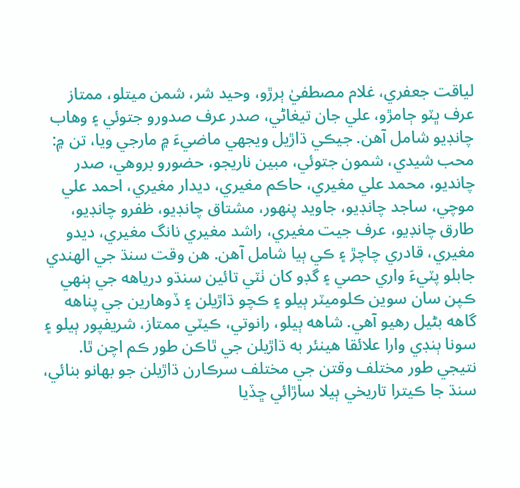لياقت جعفري، غلام مصطفيٰ ٻرڙو، وحيد شر، شمن ميتلو، ممتاز عرف ڀٽو ڄامڙو، علي جان تيغاڻي، صدر عرف صدورو جتوئي ۽ وهاب چانڊيو شامل آهن. جيڪي ڌاڙيل ويجهي ماضيءَ ۾ مارجي ويا، تن ۾: محب شيدي، شمون جتوئي، مبين ناريجو، حضورو بروهي، صدر چانديو، محمد علي مغيري، حاڪم مغيري، ديدار مغيري، احمد علي موچي، ساجد چانڊيو، جاويد پنهور، مشتاق چانڊيو، ظفرو چانڊيو، طارق چانڊيو، عرف جيت مغيري، راشد مغيري نانگ مغيري، ديدو مغيري، قادري چاچڙ ۽ ڪي ٻيا شامل آهن. هن وقت سنڌ جي الهندي جابلو پٽيءَ واري حصي ۽ گڊو کان ٺٽي تائين سنڌو درياهه جي ٻنهي ڪپن سان سوين ڪلوميٽر ٻيلو ۽ ڪچو ڌاڙيلن ۽ ڏوهارين جي پناهه گاهه بڻيل رهيو آهي. شاهه ٻيلو، رانوتي، ڪيٽي ممتاز، شريفپور ٻيلو ۽ سونا ٻنڊي وارا علائقا هينئر به ڌاڙيلن جي ٿاڪن طور ڪم اچن ٿا. نتيجي طور مختلف وقتن جي مختلف سرڪارن ڌاڙيلن جو بهانو بنائي، سنڌ جا ڪيترا تاريخي ٻيلا ساڙائي ڇڏيا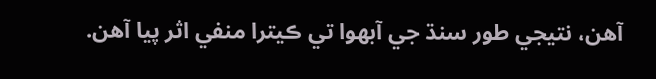آهن، نتيجي طور سنڌ جي آبهوا تي ڪيترا منفي اثر پيا آهن.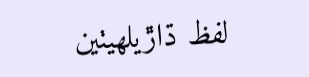لفظ ڌاڙيلھيٺين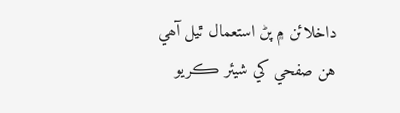داخلائن ۾ پڻ استعمال ٿيل آھي
هن صفحي کي شيئر ڪريو